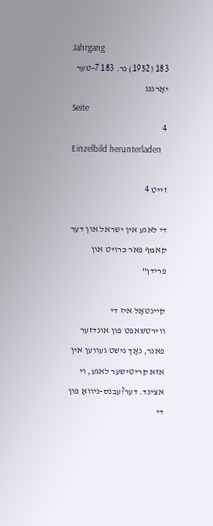Jahrgang
183 (1952) נר. 183 7-טער יאָרגנג
Seite
4
Einzelbild herunterladen

זייט 4

די לאגע אין ישראל און דער קאמף פאר כרויט און פרידן"

קיינטאָל איז די ווירטשאפט פון אונדזער פאנר, נאָך נישט געווען אין אזא קריטישער לאגע, וי אצינד. דער?עבנס-ניוואָ פון די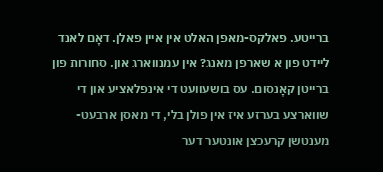ברייטע. פאלקס-מאפן האלט אין איין פאלן. דאָם לאנד ליידט פון א שארפן מאנג? אין עמנווארג און. סחורות פון ברייטן קאָנסום. עס בושעוועט די אינפלאציע און די שווארצע בערזע איז אין פולן בלי, די מאסן ארבעט-מענטשן קרעכצן אונטער דער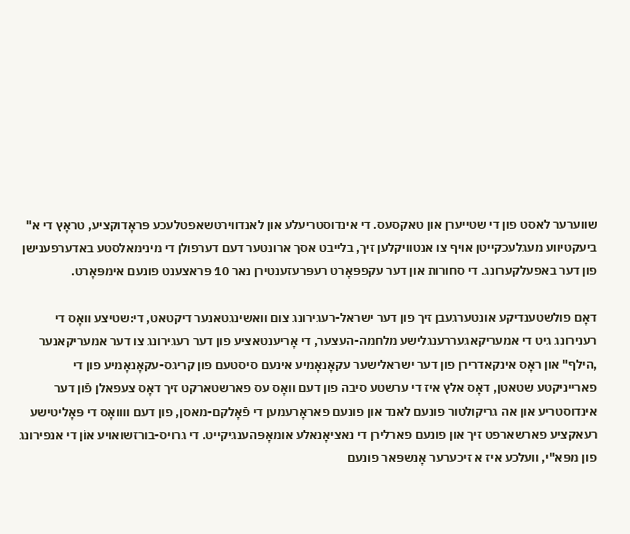שווערער לאסט פון די שטייערן און טאקסעס. די אינדוסטריעלע און לאנדווירטשאפטלעכע פּראָדוקציע, טראָץ די א" ביעקטיווע מעגלעכקייטן אויף צו אנטוויקלען זיך, בלייבט אסך ארונטער דעם דערפולן די מינימאלסטע באדערפענישן פון דער באפעלקערונג. די סחורות און דער עקפפּאָרט רעפּרעזענטירן נאר 10 פּראצענט פונעם אימפּאָרט.

דאָם פולשטענדיקע אונטערגעבן זיך פון דער ישראל-רעגירונג צום וואשינגטאנער דיקטאט, די:שטיצע װאָס די רענירונג גיט די אמעריקאגעררענגלישע מלחמה-העצער, די אָריענטאציע פון דער רעגירונג צו דער אמעריקאנער ,הילף" און ראָס אינקאדרירן פון דער ישראלישער עקאָנאָמיע אינעם סיסטעם פון קריגס-עקאָנאָמיע פון די פארייניקטע שטאטן, דאָס אלץ איז די ערשטע סיבה פון דעם וואָס עס פארשטארקט זיך דאָס צעפאלן פֿון דער אינדוסטריע און אה גריקולטור פונעם לאנד און פונעם פאראָרעמען די פֿאָלקם-מאסן, פון דעם וװואָס די פּאָליטישע רעאקציע פארשארפט זיך און פונעם פארלירן די נאציאָנאלע אומאָפּהענגיקייט. די גרויס-בורזשואויע אוֹן די אנפירונג פון מפּא"י, וועלכע איז א זיכערער אָנשפּאר פונעם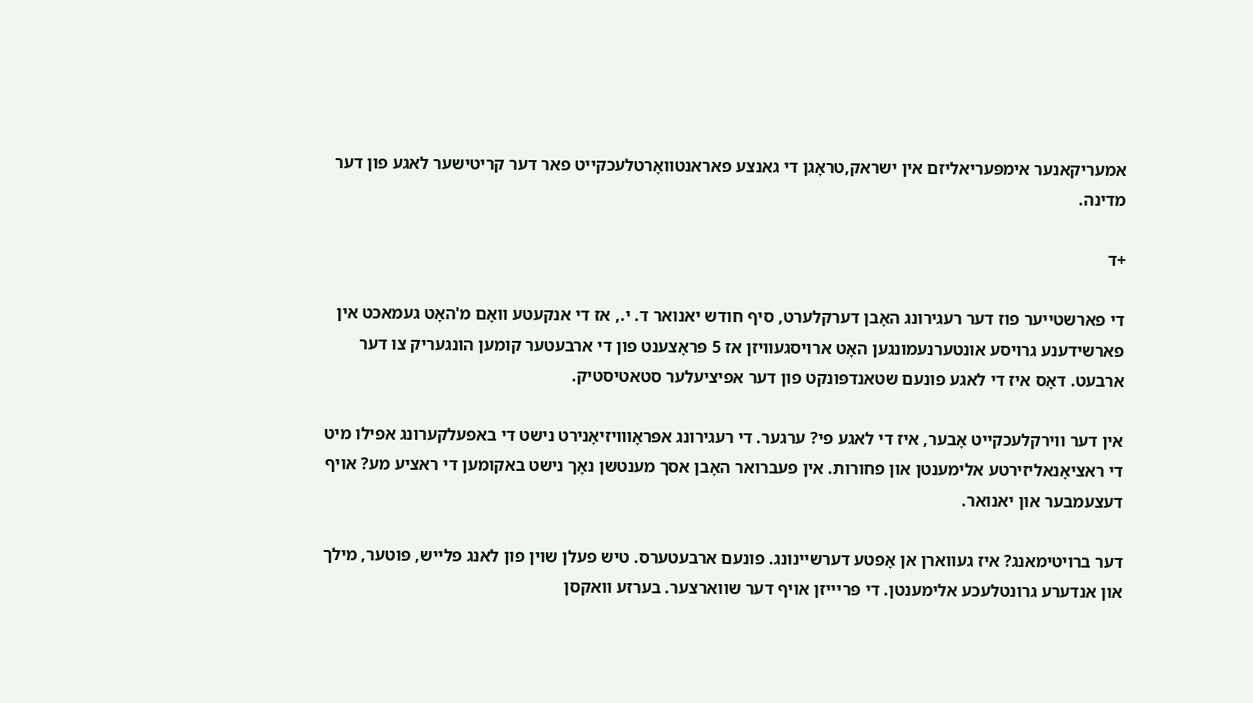אמעריקאנער אימפּעריאליזם אין ישראק,טראָגן די גאנצע פאראנטוואָרטלעכקייט פאר דער קריטישער לאגע פון דער מדינה.

+ד

די פארשטייער פוז דער רעגירונג האָבן דערקלערט, סיף חודש יאנואר ד. י., אז די אנקעטע וואָם מ'האָט געמאכט אין פארשידענע גרויסע אונטערנעמונגען האָט ארויסגעוויזן אז 5 פּראָצענט פון די ארבעטער קומען הונגעריק צו דער ארבעט. דאָס איז די לאגע פונעם שטאנדפּונקט פון דער אפיציעלער סטאטיסטיק.

אין דער ווירקלעכקייט אָבער, איז די לאגע פי? ערגער. די רעגירונג אפּראָװויזיאָנירט נישט די באפעלקערונג אפילו מיט די ראציאָנאליזירטע אלימענטן און פחורות. אין פעברואר האָבן אסך מענטשן נאָך נישט באקומען די ראציע מע? אויף דעצעמבער און יאנואר.

דער ברויטימאנג? איז געווארן אן אָפטע דערשיינונג. פונעם ארבעטערס. טיש פעלן שוין פון לאנג פלייש, פּוטער, מילך און אנדערע גרונטלעכע אלימענטן. די פּרײיזן אויף דער שווארצער. בערזע וואקסן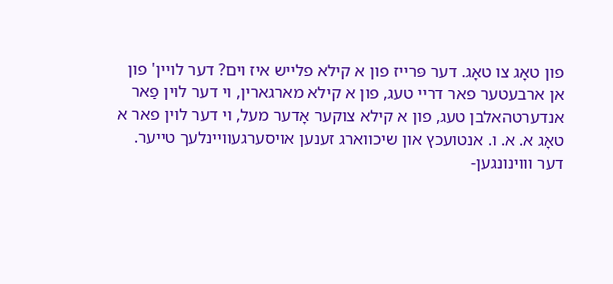פון טאָג צו טאָג. דער פּרייז פון א קילא פלייש איז וים? דער לױין' פון אן ארבעטער פאר דריי טעג, פון א קילא מארגארין, וי דער לוין פַאר אנדערטהאלבן טעג, פון א קילא צוקער אָדער מעל, וי דער לוין פאר א טאָג א. א. ו. אנטועכץ און שיכווארג זענען אויסערגעוויינלעך טייער. דער וווינונגען-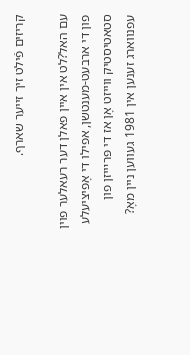קריזים פֿילט זיך זייער שארף.

עם האל?לט אין איין פאלן דער רעאלער פוין פון די ארבעט-מענטשן, אפילו די אָפיציעלע סטאטיסטיק ווייזט אָן אז די פּרײיזן פון עפנווארג זענען אין 1981 געווען ניין מאָ?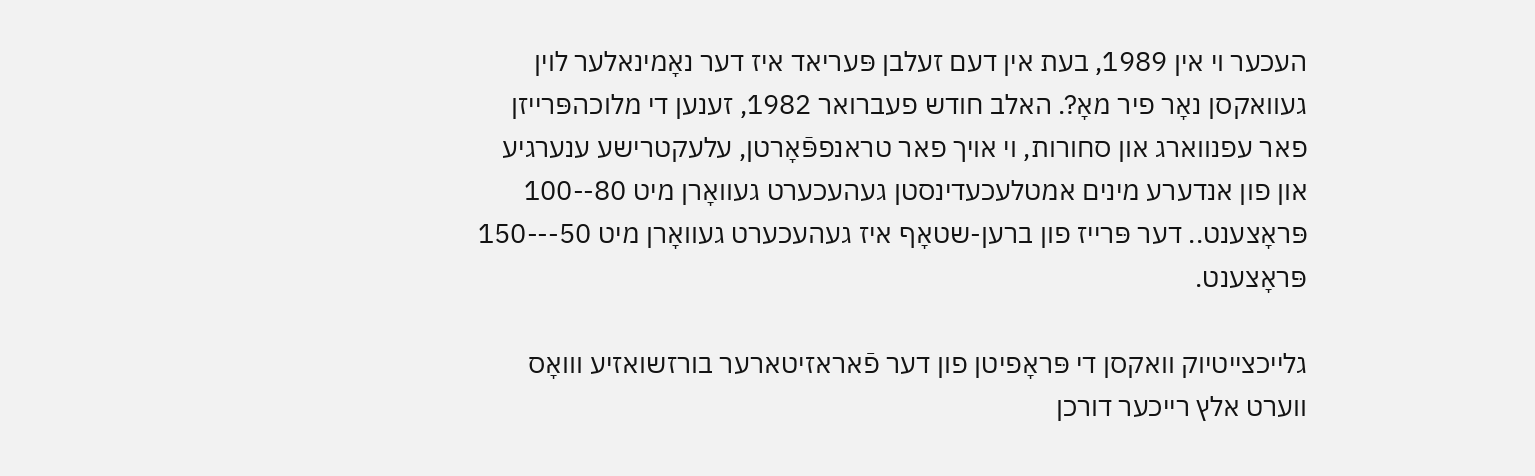העכער וי אין 1989, בעת אין דעם זעלבן פּעריאד איז דער נאָמינאלער לוין געוואקסן נאָר פיר מאָ?. האלב חודש פעברואר 1982, זענען די מלוכהפּרייזן פאר עפנווארג און סחורות, וי אויך פאר טראנפפּֿאָרטן, עלעקטרישע ענערגיע און פון אנדערע מינים אמטלעכעדינסטן געהעכערט געוואָרן מיט 80--100 פּראָצענט.. דער פּרייז פון ברען-שטאָף איז געהעכערט געוואָרן מיט 50---150 פּראָצענט.

גלייכצייטיוק וואקסן די פּראָפיטן פון דער פֿאראזיטארער בורזשואזיע וװאָס ווערט אלץ רייכער דורכן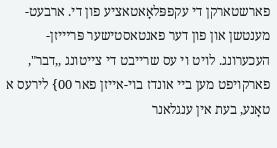פארשטארקן די עקפפּלאָאטאציע פון די. ארבעט-מענטשן און פון דער פאנטאסטישער פּרײיזן-העכערונג. לויט וי עס שרייבט די צייטונג ,,דבר", פארקויפט מען ביי אונדז בוי-אייזן פאר 00} לירעס א טאָנע, בעת אין ענגלאנר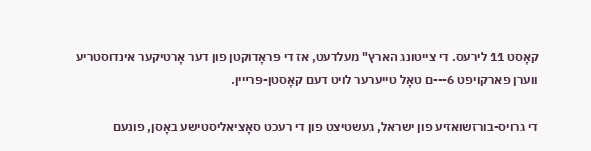קאָסט 11 לירעס. די צייטונג הארץ" מעלדעט, אז די פּראָדוקטן פון דער אָרטיקער אינדוסטריע ווערן פארקויפט 6---ם טאָל טייערער לויט דעם קאָסטן-פּרײין.

די גרויס-בורזשואזיע פון ישראל, געשטיצט פון די רעכט סאָציאליסטישע באָסן, פונעם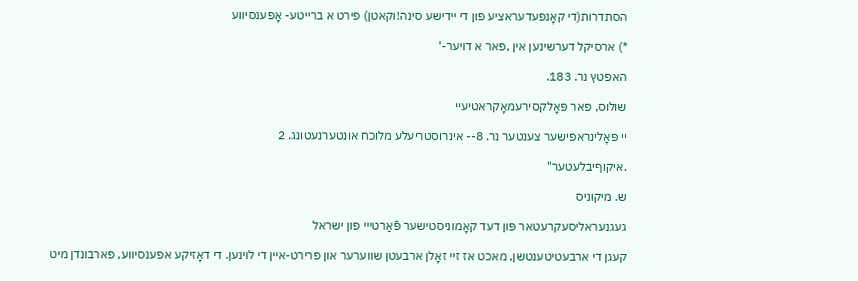הסתדרות(די קאָנפעדעראציע פון די יידישע סינה!וקאטן) פירט א ברייטע- אָפענסיווע

*) ארסיקל דערשינען אין ,פאר א דויער-'

האפטץ נר. 183.

שולוס, פאר פּאָלקסירעמאָקראטיעײ

יי פּאָלינראפישער צענטער נר. 8-- אינרוסטריעלע מלוכח אונטערנעטונג. 2

.איקוףיבלעטער"

ש. מיקוניס

געגנעראליסעקרעטאר פּון דעד קאָמוניסטישער פּֿאַרטײי פון ישראל

קעגן די ארבעטיטענטשן, מאכט אז זיי זאָלן ארבעטן שווערער און פרירט-איין די לוינען. די דאָזיקע אפענסיווע, פארבונדן מיט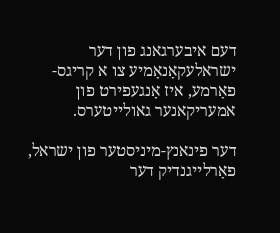דעם איבערגאנג פון דער ישראלעקאָנאָמיע צו א קריגס-פאָרמע, איז אָנגעפירט פון אמעריקאנער גאולייטערס.

דער פינאנץ-מיניסטער פון ישראל, פאָרלייגנדיק דער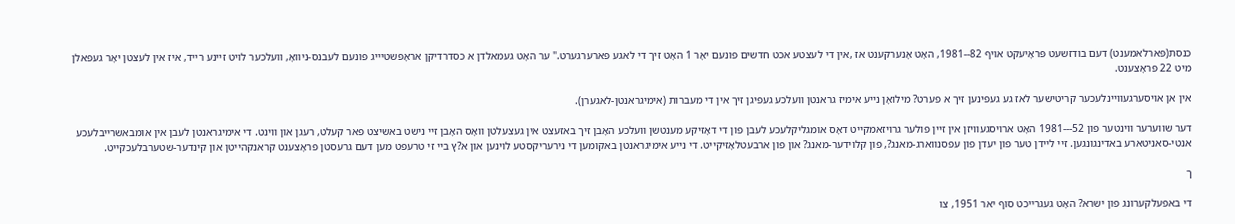כנסת(פּארלאמענט) דעם בודזשעט פּראָיעקט אויף 82--1981, האָט אָנערקענט אז ,אין די לעצטע אכט חדשים פונעם יאָר 1 האָט זיך די לאגע פארערגערט." ער האָט געמאלדן א כסדרדיקן אראָפּשטײיג פונעם לעבנס-ניוואָ, וועלכער לויט זיינע רייד, איז אין לעצטן יאָר געפאלן מיט 22 פּראָצענט.

אין אן אויסערגעוויינלעכער קריטישער לאז גע געפינען זיך א פערט? מילואָן נייע אימיז גראנטן וועלכע געפיגן זיך אין די מעברות (אימיגראנטן-לאגערן).

דער שווערער ווינטער פון 52---1981 האָט ארויסגעוויזן אין זיין פולער גרויזאמקייט דאָס אומגליקלעכע לעבן פון די דאָזיקע מענטשן וועלכע האָבן זיך באזעצט אין געצעלטן וואָס האָבן זיי נישט באשיצט פאר קעלט, רעגן און ווינט. די אימיגראנטן לעבן אין אומבאשרייבלעכע אנטי-סאניטארע באדינגונגען. זיי ליידן טער פון יעדן פון עפסנווארג-מאנג?, פון קלוידער-מאנג? און פון ארבעטלאָזיקייט. די נייע אימיגראנטן באקומען די נירעריקסטע לוינען און א?ץ ביי זי טרעפט מען דעם גרעסטן פּראָצענט קראנקהייטן און קינדער-שטערבלעכקייט.

ך

די באפעלקערונג פון ישרא? האָט געגרייכט סוף יאר 1951, צו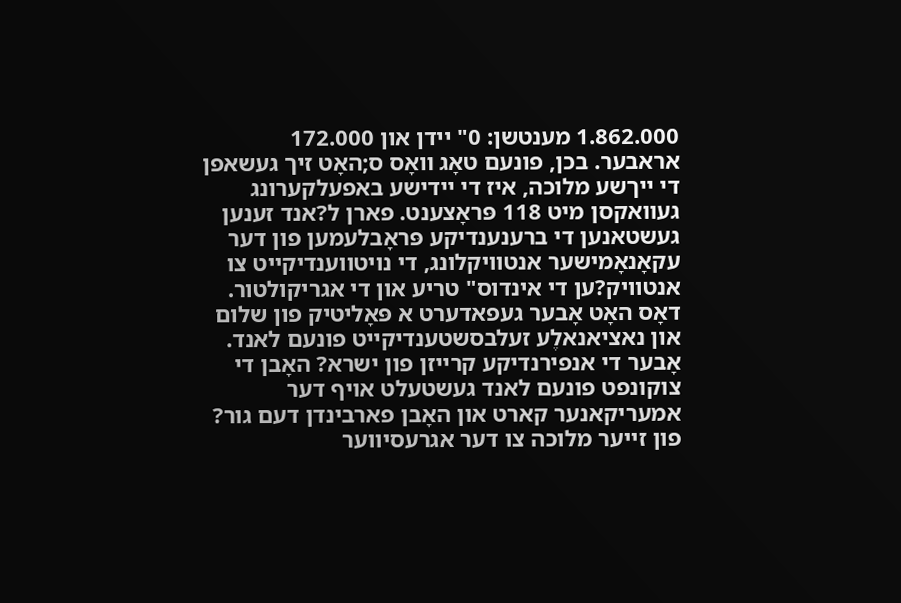1.862.000 מענטשן: 0" יידן און 172.000 אראבער. בכן, פונעם טאָג װאָס ס;האָט זיך געשאפן די ייךשע מלוכה, איז די יידישע באפעלקערונג געוואקסן מיט 118 פּראָצענט. פארן ל?אנד זענען געשטאנען די ברענענדיקע פּראָבלעמען פון דער עקאָנאָמישער אנטוויקלונג, די נויטווענדיקייט צו אנטוויק?ען די אינדוס" טריע און די אגריקולטור. דאָס האָט אָבער געפאדערט א פּאָליטיק פון שלום און נאציאנאלֶע זעלבסשטענדיקייט פונעם לאנד. אָבער די אנפירנדיקע קרייזן פון ישרא? האָבן די צוקונפט פונעם לאנד געשטעלט אויף דער אמעריקאנער קארט און האָבן פארבינדן דעם גור? פון זייער מלוכה צו דער אגרעסיווער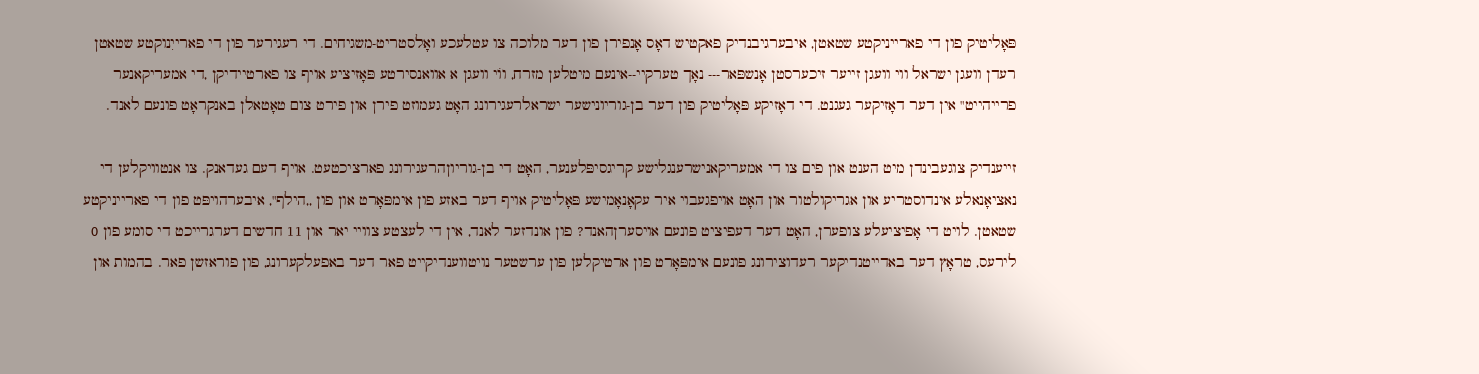פּאָליטיק פון די פארייניקטע שטאטן, איבערגיבנדיק פאקטיש דאָס אָנפירן פון דער מלוכה צו עטלעכע ואָלסטריט-משגיחים. די רעגירער פון די פארייִנוקטע שטאטן רעדן וועגן ישראל ווי וועגן זייער זיכערסטן אָנשפּאר--- נאָך טערקיי--אינעם מיטלען מזרח, ווֹי וועגן א אוואנסירטע פּאָזיציע אויף צו פארטיידיקן ,די אמעריקאנער פרייהייט" אין דער דאָזיקער געגנט. די דאָזיקע פּאָליטיק פון דער בן-גוריונישער ישראלרעגירונג האָט געמוזט פירן און פירט צום טאָטאלן באנקראָט פונעם לאנד.

זייענדיק צוגעבינדן מיט הענט און פים צו די אמעריקאנישרענגלישע קריגסיפּלענער, האָט די בן-גוריוןהרעגירונג פארציכטעט. אויף דעם געדאנק. צו אנטוויקלען די נאציאָנאלע אינדוסטריע און אגריקולטור און האָט אויפגעבוי איר עקאָנאָמישע פּאָליטיק אויף דער באזע פון אימפּאָרט און פון ,,הילף", איבערהויפּט פון די פארייניקטע שטאטן. לויט די אָפיציעלע צופערן, האָט דער דעפיציט פונעם אויסערןהאנד? פון אונדזער לאנד, אין די לעצטע צוויי יאר און 11 חדשים דערגרייכט די סומע פון 0 לירעס, טראָץ דער באדייטנדיקער רעדוצירונג פונעם אימפּאָרט פון ארטיקלען פון ערשטער נויטווענדיקייט פאר דער באפעלקערונג, פון פוראזשן פאר. בהמות און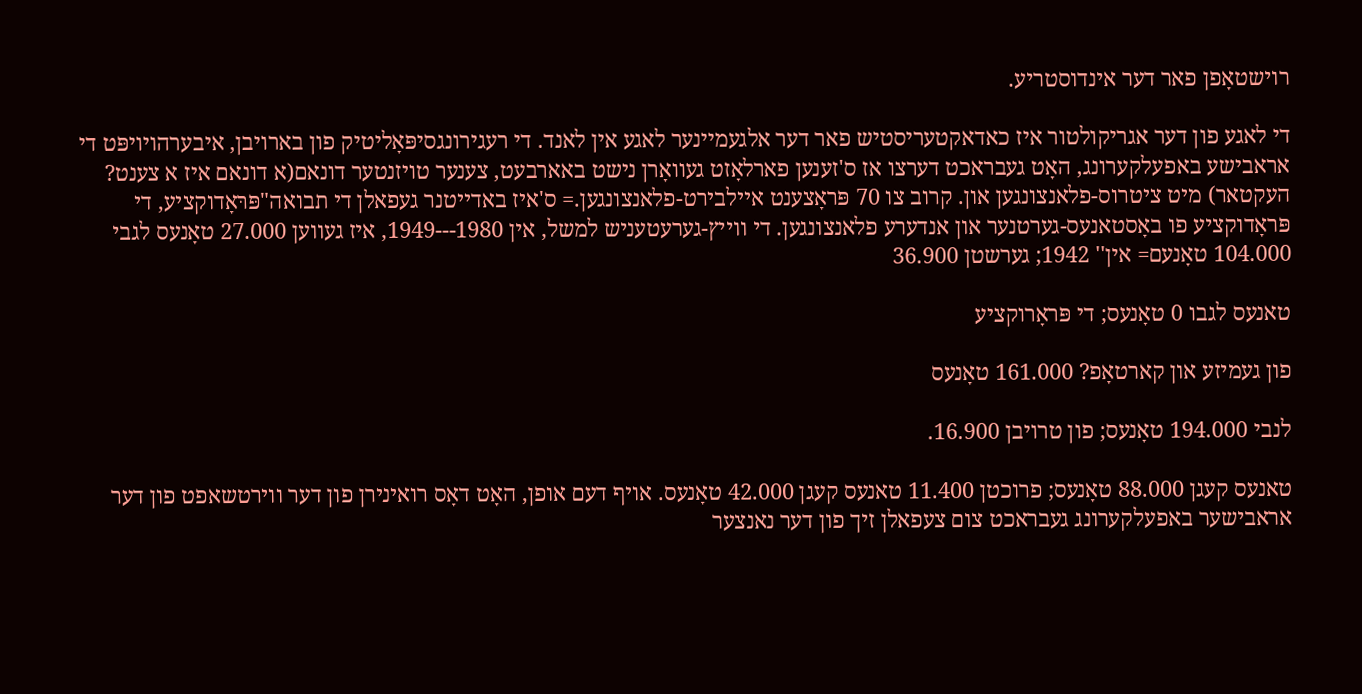רוישטאָפן פאר דער אינדוסטריע.

די לאגע פון דער אגריקולטור איז כאדאקטעריסטיש פאר דער אלגעמיינער לאגע אין לאנד. די רעגירונגסיפּאָליטיק פון בארויבן, איבערהױויפּט די אראבישע באפעלקערונג, האָט געבראכט דערצו אז ס'זענען פארלאָזט געוואָרן נישט באארבעט, צענער טויזנטער דונאם(א דונאם איז א צענט? העקטאר) מיט ציטרוס-פלאנצונגען און. קרוב צו 70 פּראָצענט איילבירט-פלאנצונגען.= ס'איז באדייטנר געפאלן די תבואה"פּרּאָדוקציע, די פּראָדוקציע פו באָסטאנעס-גערטנער און אנדערע פלאנצונגען. די ווייץ-גערעטעניש למשל, אין 1980---1949, איז געווען 27.000 טאָנעס לגבי 104.000 טאָנעם= אין'' 1942; גערשטן 36.900

טאנעס לגבו 0 טאָנעס; די פּראָרוקציע

פון געמיזע און קארטאָפ? 161.000 טאָנעס

לנבי 194.000 טאָנעס; פון טרויבן 16.900.

טאנעס קעגן 88.000 טאָנעס; פרוכטן 11.400 טאנעס קעגן 42.000 טאָנעס. אויף דעם אופן, האָט דאָס רואינירן פון דער ווירטשאפט פון דער אראבישער באפעלקערונג געבראכט צום צעפאלן זיך פון דער נאנצער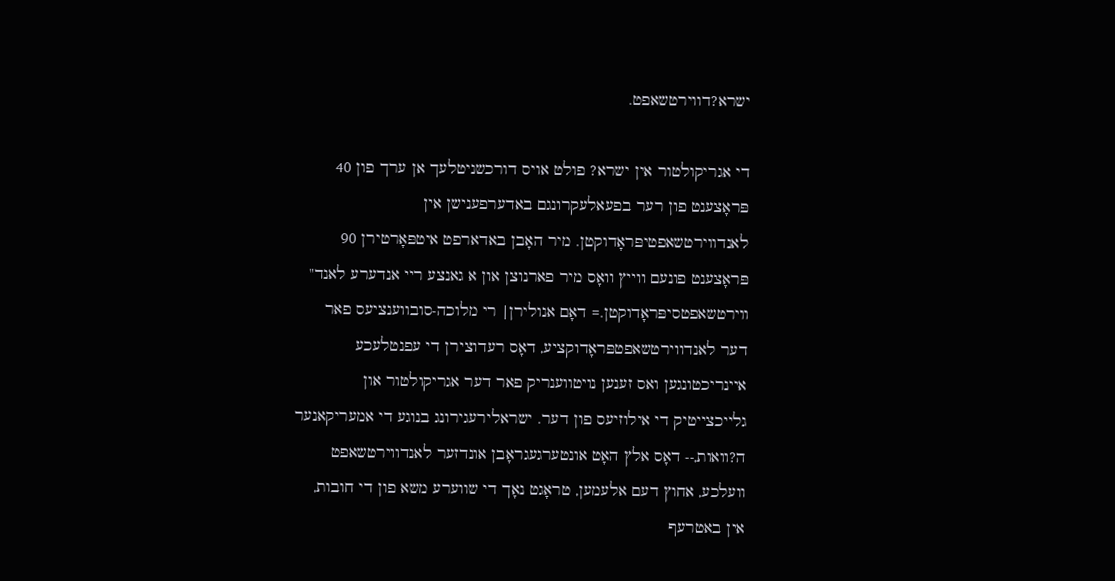ישרא?דווירטשאפט.

די אגריקולטור אין ישרא? פולט אויס דורכשניטלעך אן ערך פון 40 פּראָצענט פון רער בפעאלעקרונגם באדערפענישן אין לאנדווירטשאפטיפּראָדוקטן. מיר האָבן באדארפט איטפּאָרטירן 90 פּראָצענט פונעם ווייץ וואָס מיר פארנוצן און א גאנצע ריי אנדערע לאנד" װירטשאפטסיפּראָדוקטן.= דאָם אנולירן| רי מלוכה-סובווענציעס פאר דער לאנדווירטשאפטפּראָדוקציע, דאָס רעדוצירן די עפנטלעכע איינריכטונגען ואס זענען נויטווענריק פאר דער אגריקולטור און גלייכצייטיק די אילוזיעס פון דער. ישראלירעגירונג בנוגע די אמעריקאנער ה?וואות,-- דאָס אלץ האָט אונטערגעגראָבן אונדזער לאנדווירטשאפט וועלכע, אחוץ דעם אלעמען, טראָגט נאָך די שווערע משא פון די חובות, אין באטרעף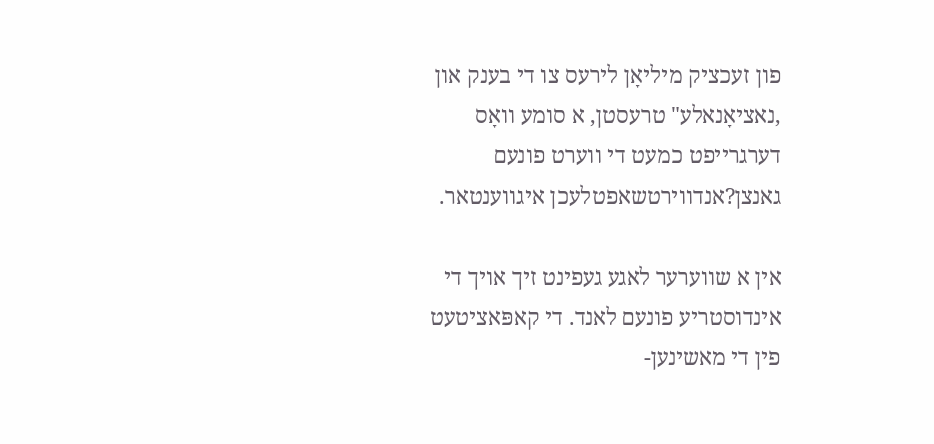פון זעכציק מיליאָן לירעס צו די בענק און ,נאציאָנאלע" טרעסטן, א סומע וואָס דערגרייפט כמעט די ווערט פונעם גאנצן?אנדווירטשאפטלעכן איגווענטאר.

אין א שווערער לאגע געפינט זיך אויך די אינדוסטריע פונעם לאנד. די קאפּאציטעט פין די מאשינען-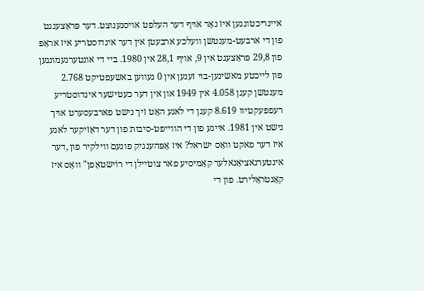איינריכטונגען איז נאָר אויף דער העלפט אויסגענוצט. דער פּראָצענגט פון די ארבעט-מענטשן וועלכע ארבעטן אין דער אינדוסטריע איז אראָפּ פון 29,8 פּראָצענט אין 9, אויף 28,1 אין 1980. ביי די אונטערנעמונגען פון לייכטע מאשינען-בוי זענען אין 0 געווען באשעפטיקט 2.768 מענטשן קעגן 4.058 אין 1949 און אין דער כעטישער אינדוסטריע רעפפּעקטיוו 8.619 קעגן די לאגע האָט זיך נישט פארבעסערט אויך נישט אין 1981. איינע פון די הוױיפּט-סיבות פון דער דאָזיקער לאגע איז דער פאקט װאָס ישראל? איז אָפּהענגיק פונעם ווילקיר פון ,דער אינטערנאציאָנאלער קאָמיסיע פאר צוטיילן די רוֹישטאָפן" װאָס איז קאָנטראָלירט. פון די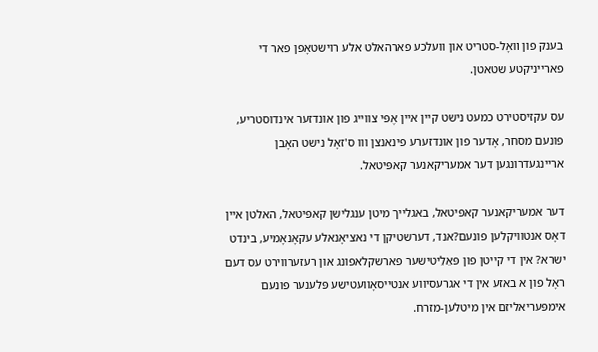בענק פון װאָל-סטריט און וועלכע פארהאלט אלע רוישטאָפן פאר די פארייניקטע שטאטן.

עס עקזיסטירט כמעט נישט קיין איין אֶפּי צווייג פון אונדזער אינדוסטריע, פונעם מסחר, אָדער פון אונדזערע פינאנצן ווו ס'זאָל נישט האָבן אריינגעדרונגען דער אמעריקאנער קאפּיטאל.

דער אמעריקאנער קאפּיטאל, באגלייך מיטן ענגלישן קאפּיטאל, האלטן איין דאָס אנטוויקלען פונעם?אנד, דערשטיקן די נאציאָנאלע עקאָנאָמיע, בינדט ישרא? אין די קייטן פון פּאֵלֵיטישער פארשקלאפונג און רעזערווירט עס דעם ראָל פון א באזע אין די אגרעסיווע אנטייסאָוועטישע פּלענער פונעם אימפּעריאליזם אין מיטלען-מזרח.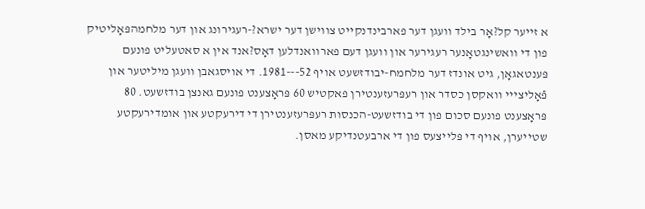א זייער קל?אָר בילד וועגן דער פארבינדנקייט צווישן דער ישרא?-רעגירונג און דער מלחמהפּאָליטיק פון די וואשינגטאָנער רעגירער און וועגן דעם פארוואנדלען דאָס?אנד אין א סאטעליט פונעם פּענטאגאָן, גיט אונדז דער מלחמח-יבודזשעט אויף 52---1981. די אויסגאבן וועגן מיליטער און פּֿאָליצײי וואקסן כסדר און רעפּרעזענטירן פאקטיש 60 פּראָצענט פונעם גאנצן בודזשעט. 80 פּראָצענט פונעם סכום פון די בודזשעט-הכנסות רעפּרעזענטירן די דירעקטע און אומדירעקטע שטייערן, אויף די פּלייצעס פון די ארבעטנדיקע מאסן.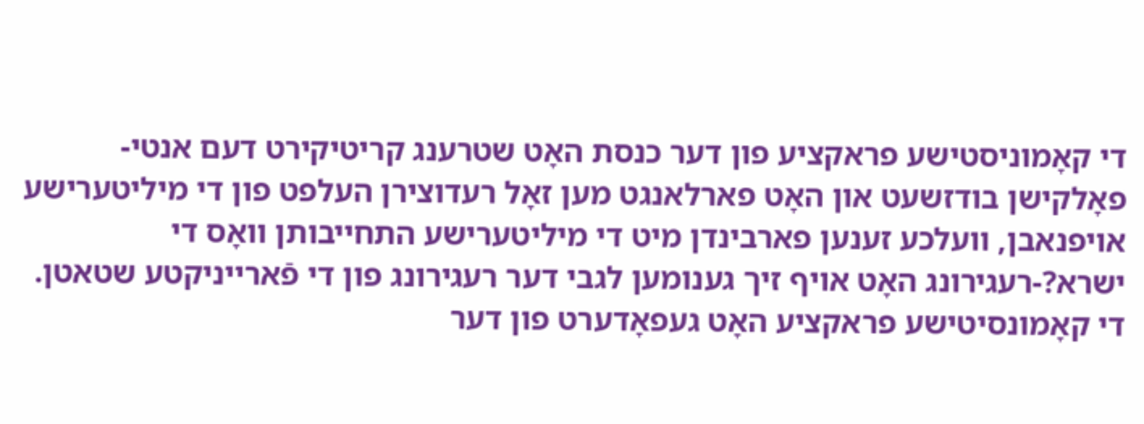די קאָמוניסטישע פראקציע פון דער כנסת האָט שטרענג קריטיקירט דעם אנטי-פאָלקישן בודזשעט און האָט פארלאנגט מען זאָל רעדוצירן העלפט פון די מיליטערישע אויפנאבן, וועלכע זענען פארבינדן מיט די מיליטערישע התחייבותן וואָס די ישרא?-רעגירונג האָט אויף זיך גענומען לגבי דער רעגירונג פון די פֿארייניקטע שטאטן. די קאָמונסיטישע פראקציע האָט געפאָדערט פון דער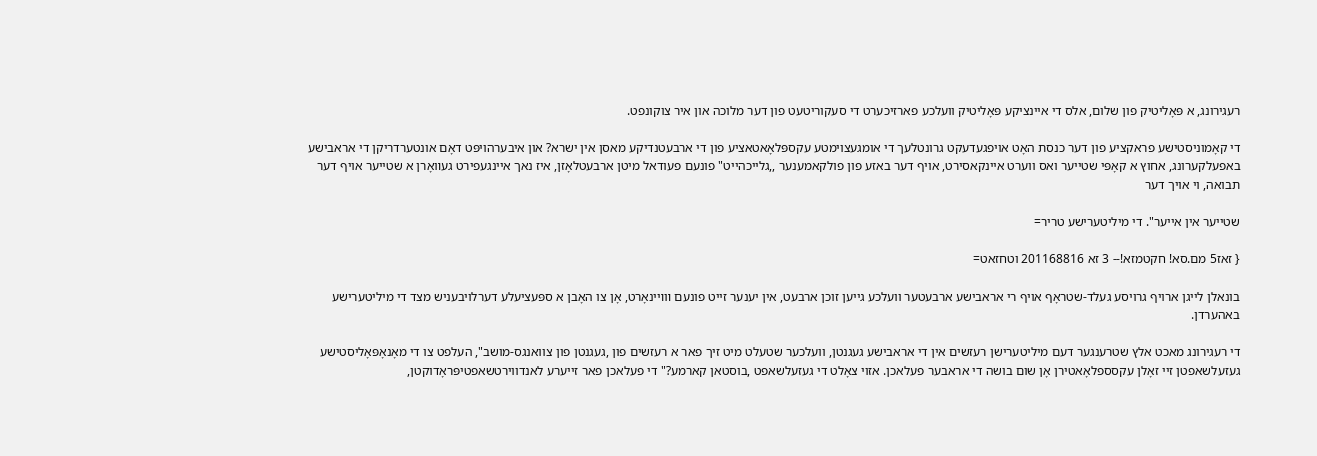רעגירונג, א פּאָליטיק פון שלום, אלס די איינציקע פּאָליטיק וועלכע פארזיכערט די סעקוריטעט פון דער מלוכה און איר צוקונפט.

די קאָמוניסטישע פראקציע פון דער כנסת האָט אויפגעדעקט גרונטלעך די אומגעצוימטע עקספּלאָאטאציע פון די ארבעטנדיקע מאסן אין ישרא? און איבערהויפּט דאָם אונטערדריקן די אראבישע באפעלקערונג, אחוץ א קאָפּי שטייער ואס ווערט איינקאסירט, אויף דער באזע פון פולקאמענער ,,גלייכהייט" פונעם פעודאל מיטן ארבעטלאָזן, איז נאך איינגעפירט געװאָרן א שטייער אויף דער תבואה, וי אויך דער

שטייער אין אייער". די מיליטערישע טריר=

{ זאז5 מם.סא! חקטמזא!-- 3 זא 201168816 וטחזאט=

בונאלן לייגן ארויף גרויסע געלד-שטראָף אויף רי אראבישע ארבעטער וועלכע גייען זוכן ארבעט, אין יענער זייט פונעם װױינאָרט, אָן צו האָבן א ספּעציעלע דערלויבעניש מצד די מיליטערישע באהערדן.

די רעגירונג מאכט אלץ שטרענגער דעם מיליטערישן רעזשים אין די אראבישע געגנטן, וועלכער שטעלט מיט זיך פאר א רעזשים פון ,געגנטן פון צוואנגס-מושב", העלפט צו די מאָנאָפּאָליסטישע געזעלשאפטן זיי זאָלן עקסספלאָאטירן אָן שום בושה די אראבער פעלאכן. אזוי צאָלט די געזעלשאפט ,בוסטאן קארמע?" די פעלאכן פאר זייערע לאנדווירטשאפטיפּראָדוקטן,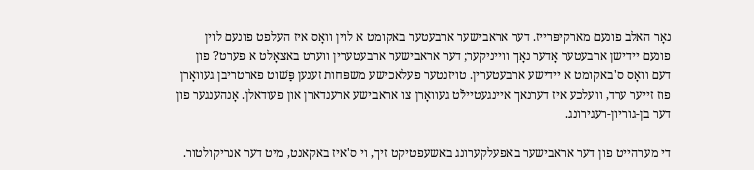נאָר האלב פונעם מארקיפּרייז. דער אראבישער ארבעטער באקומט א לוין װאָס איז העלפט פונעם לוין פונעם יידישן ארבעטער אָדער נאָך ווייניקער; דער אראבישער ארבעטערין ווערט באצאָלט א פערט? פון דעם װאָס ס'באקומט א יידישע ארבעטערין. טויזנטער פעלאכישע משפּחות זענען פַּשׁוט פארטריבן געװאָרן פוז זייער ערד, וועלכע איז דערנאך איינגעטיילֿט געװאָרן צו אראבישע ארענדארן און פעודאלן. אָנהענגער פון דער בן-גוריון-רעגירונג.

די מערהייט פון דער אראבישער באפעלקערונג באשעפטיקט זיך, וי ס'איז באקאנט, מיט דער אנריקולטור.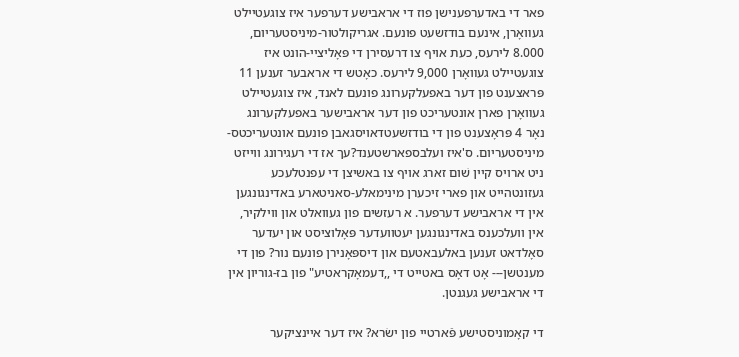פאר די באדערפענישן פוז די אראבישע דערפער איז צוגעטיילט געװאָרן, אינעם בודזשעט פונעם. אגריקולטור-מיניסטעריום, 8.000 לירעס, כעת אויף צו דרעסירן די פּאָליציי-הונט איז צוגעטיילט געװאָרן 9,000 לירעס. כאָטש די אראבער זענען 11 פּראצענט פון דער באפעלקערונג פונעם לאנד, איז צוגעטיילט געװאָרן פארן אונטעריכט פון דער אראבישער באפעלקערונג נאָר 4 פּראָצענט פון די בודזשעטדאויסגאבן פונעם אונטעריכטס-מיניסטעריום. ס'איז ועלבספארשטענד?עך אז די רעגירונג ווייזט ניט ארויס קיין שׁום זארג אויף צו באשיצן די עפנטלעכע געזונטהייט און פארי זיכערן מינימאלע-סאניטארע באדינגונגען אין די אראבישע דערפער. א רעזשים פון געוואלט און ווילקיר, אין וועלכענס באדינגונגען יעטוועדער פּאָלוציסט און יעדער סאָלדאט זענען באלעבאטעם און דיספּאָנירן פונעם נור? פון די מענטשן--- אָט דאָס באטייט די ,,דעמאָקראטיע" פון בז-גוריון אין די אראבישע געגנטן.

די קאָמוניסטישע פּֿארטיי פון ישׂרא? איז דער איינציקער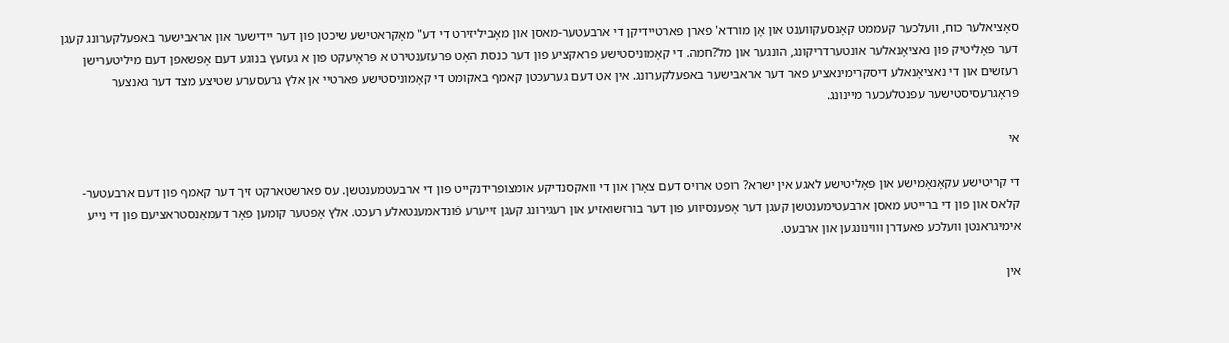סאָציאלער כוח, וועלכער קעממט קאָנסעקווענט און אָן מורדא' פארן פארטיידיקן די ארבעטער-מאסן און מאָביליזירט די דע" מאָקראטישע שיכטן פון דער יידישער און אראבישער באפעלקערונג קעגן דער פּאָליטיק פון נאציאָנאלער אונטערדריקונג, הונגער און מל?חמה. די קאָמוניסטישע פראקציע פון דער כנסת האָט פּרעזענטירט א פּראָיעקט פון א געזעץ בנוגע דעם אָפּשאפן דעם מיליטערישן רעזשים און די נאציאָנאלע דיסקרימינאציע פאר דער אראבישער באפעלקערונג. אין אט דעם גערעכטן קאמף באקומט די קאָמוניסטישע פּארטיי אן אלץ גרעסערע שטיצע מצד דער גאנצער פּראָגרעסיסטישער עפנטלעכער מיינונג.

אי

די קריטישע עקאָנאָמישע און פּאָליטישע לאגע אין ישרא? רופט ארויס דעם צאָרן און די וואקסנדיקע אומצופרידנקייט פון די ארבעטמענטשן. עס פארשטארקט זיך דער קאמף פון דעם ארבעטער-קלאס און פון די ברייטע מאסן ארבעטימענטשן קעגן דער אָפענסיווע פון דער בורזשואזיע און רעגירונג קעגן זייערע פֿונדאמענטאלע רעכט. אלץ אָפטער קומען פאָר דעמאַנסטראציעם פון די נייע אימיגראנטן וועלכע פאעדרן וווינונגען און ארבעט.

אין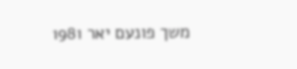משך פונעם יאר 1981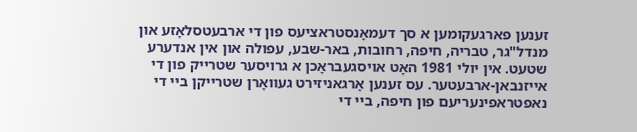זענען פארגעקומען א סך דעמאָנסטראציעס פון די ארבעטסלאָזע און מנדל"גר, טבריה, חיפה, רחובות, באר-שבע, עפולה און אין אנדערע שטעט. אין יולי 1981 האָט אױסגעבראָכן א גרויסער שטרייק פון די אייזנבאן-ארבעטער. עס זענען אָרגאניזירט געװאָרן שטרייקן ביי די נאפטראפינעריעם פון חיפה, ביי די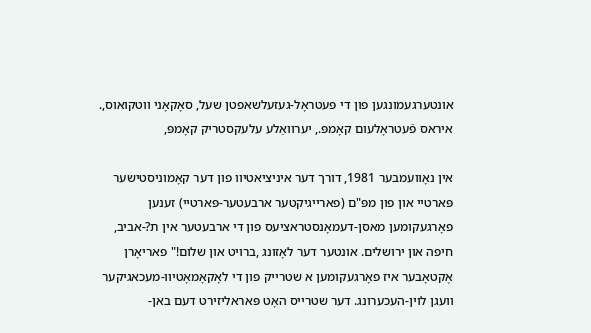אונטערגעמונגען פון די פּעטראָל-געזעלשאפטן שעל, סאָקאָני ווטקואוס,. איראס פֿעטראָלעום קאָמפּ., יערוואַלע עלעקסטריק קאָמפּ,

אין נאָוועמבער 1981, דורך דער איניציאטיוו פון דער קאָמוניסטישער פּארטיי און פון מפּ"ם (פארייגיקטער ארבעטער-פּארטיי) זענען פאָרגעקומען מאסן-דעמאָנסטראציעס פון די ארבעטער אין ת?-אביב, חיפה און ירושלים. אונטער דער לאָזונג ,ברויט און שלום!" פאריאָרן אֶקטאָבער איז פאָרגעקומען א שטרייק פון די לאָקאָמאָטיוו-מעכאגיקער וועגן לוין-העכערונג. דער שטרייס האָט פּאראליזירט דעם באן-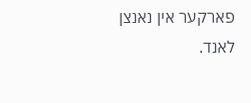פארקער אין נאנצן לאנד.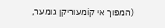(המפוך אי קוֹמעוריקן גומער,